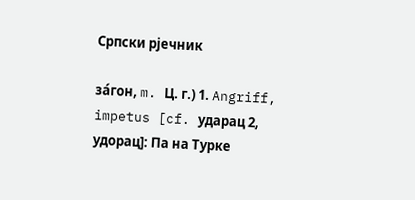Српски рјечник

за́гон, m. Ц. г.) 1. Angriff, impetus [cf. ударац 2, удорац]: Па на Турке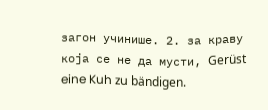загон учинише. 2. за краву која се не да мусти, Gerüst eine Kuh zu bändigen.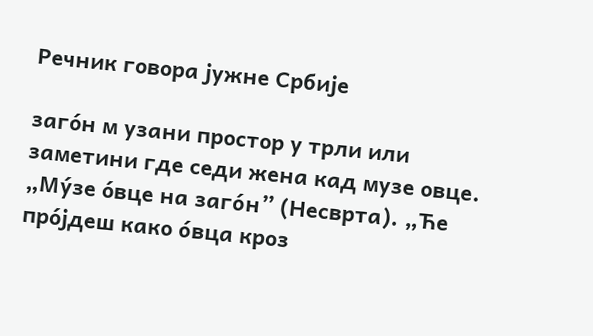Речник говора јужне Србије

заго́н м узани простор у трли или заметини где седи жена кад музе овце. „Му́зе о́вце на заго́н” (Несврта). „Ће про́јдеш како о́вца кроз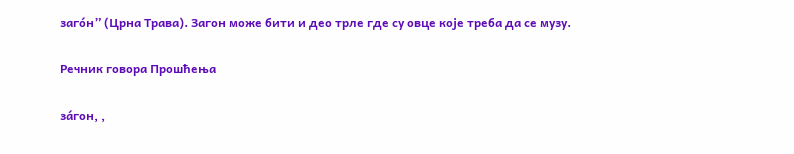заго́н” (Црна Трава). Загон може бити и део трле где су овце које треба да се музу.

Речник говора Прошћења

за́гон, ,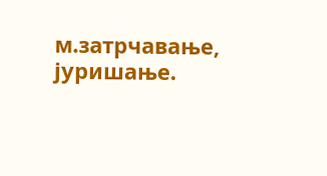м.затрчавање, јуришање.